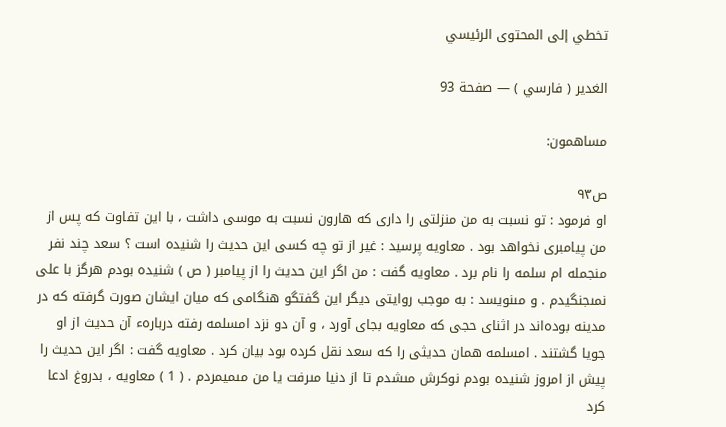تخطي إلى المحتوى الرئيسي

الغدير ( فارسي ) — صفحة 93

مساهمون:

ص٩٣
او فرمود : تو نسبت به من منزلتى را دارى كه هارون نسبت به موسى داشت ، با اين تفاوت كه پس از من پيامبرى نخواهد بود . معاويه پرسيد : غير از تو چه كسى اين حديث را شنيده است ؟ سعد چند نفر منجمله ام سلمه را نام برد . معاويه گفت : من اگر اين حديث را از پيامبر ( ص ) شنيده بودم هرگز با على نمىجنگيدم . و مىنويسد : به موجب روايتى ديگر اين گفتگو هنگامى كه ميان ايشان صورت گرفته كه در مدينه بوده‌اند در اثناى حجى كه معاويه بجاى آورد ، و آن دو نزد امسلمه رفته دربارهء آن حديث از او جويا گشتند . امسلمه همان حديثى را كه سعد نقل كرده بود بيان كرد . معاويه گفت : اگر اين حديث را پيش از امروز شنيده بودم نوكرش مىشدم تا از دنيا مىرفت يا من مىميمردم . ( 1 ) معاويه ، بدروغ ادعا كرد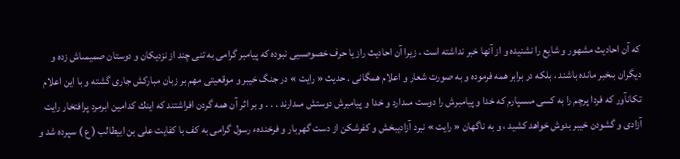كه آن احاديث مشهور و شايع را نشنيده و از آنها خبر نداشته است ، زيرا آن احاديث راز يا حرف خصوصىيى نبوده كه پيامبر گرامى به تنى چند از نزديكان و دوستان صميمىاش زده و ديگران بىخبر مانده باشند ، بلكه در برابر همه فرموده و به صورت شعار و اعلام همگانى . حديث « رايت » در جنگ خيبر و موقعيتى مهم بر زبان مباركش جارى گشته و با اين اعلام تكانآور كه فردا پرچم را به كسى مىسپارم كه خدا و پيامبرش را دوست مىدارد و خدا و پيامبرش دوستش مىدارند . . . و بر اثر آن همه گردن افراشتند كه اينك كدامين ابرمرد پرافتخار رايت آزادى و گشودن خيبر بدوش خواهد كشيد ، و به ناگهان « رايت » نبرد آزاديبخش و كفرشكن از دست گهربار و فرخندهء رسول گرامى به كف با كفايت على بن ابيطالب ( ع ) سپرده شد و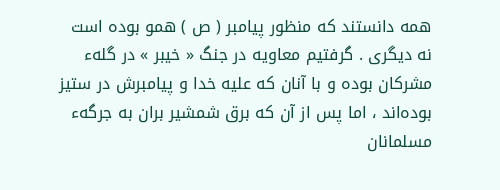همه دانستند كه منظور پيامبر ( ص ) همو بوده است نه ديگرى . گرفتيم معاويه در جنگ « خيبر » در گلهء مشركان بوده و با آنان كه عليه خدا و پيامبرش در ستيز بوده‌اند ، اما پس از آن كه برق شمشير بران به جرگهء مسلمانان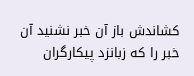كشاندش باز آن خبر نشنيد آن خبر را كه زبانزد پيكارگران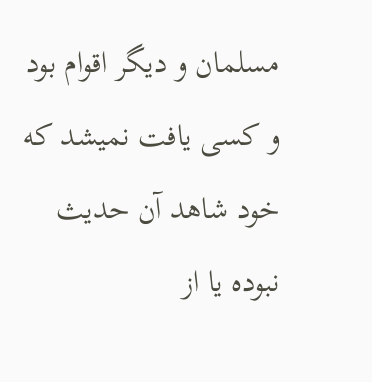مسلمان و ديگر اقوام بود و كسى يافت نميشد كه خود شاهد آن حديث نبوده يا از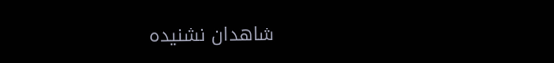شاهدان نشنيده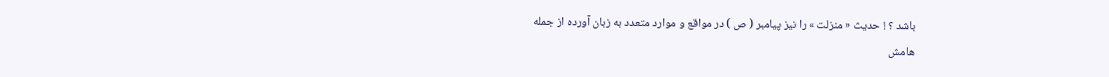باشد ؟ ! حديث « منزلت » را نيز پيامبر ( ص ) در مواقع و موارد متعدد به زبان آورده از جمله
هامش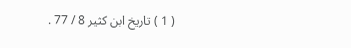( 1 ) تاريخ ابن كثير 8 / 77 .